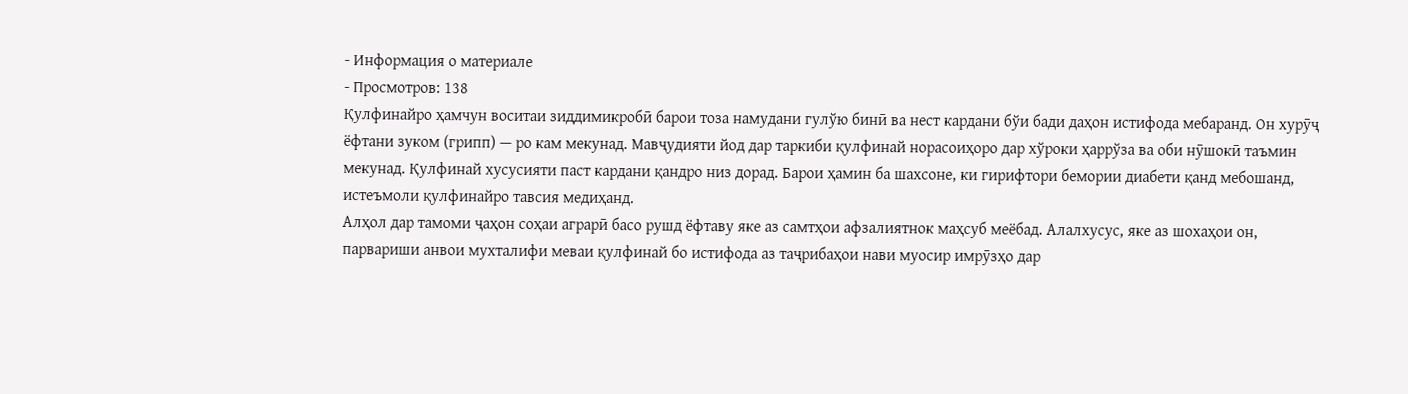- Информация о материале
- Просмотров: 138
Қулфинайро ҳамчун воситаи зиддимикробӣ барои тоза намудани гулўю бинӣ ва нест кардани бўи бади даҳон истифода мебаранд. Он хурӯҷ ёфтани зуком (грипп) — ро кам мекунад. Мавҷудияти йод дар таркиби қулфинай норасоиҳоро дар хўроки ҳаррўза ва оби нӯшокӣ таъмин мекунад. Қулфинай хусусияти паст кардани қандро низ дорад. Барои ҳамин ба шахсоне, ки гирифтори бемории диабети қанд мебошанд, истеъмоли қулфинайро тавсия медиҳанд.
Алҳол дар тамоми ҷаҳон соҳаи аграрӣ басо рушд ёфтаву яке аз самтҳои афзалиятнок маҳсуб меёбад. Алалхусус, яке аз шохаҳои он, парвариши анвои мухталифи меваи қулфинай бо истифода аз таҷрибаҳои нави муосир имрӯзҳо дар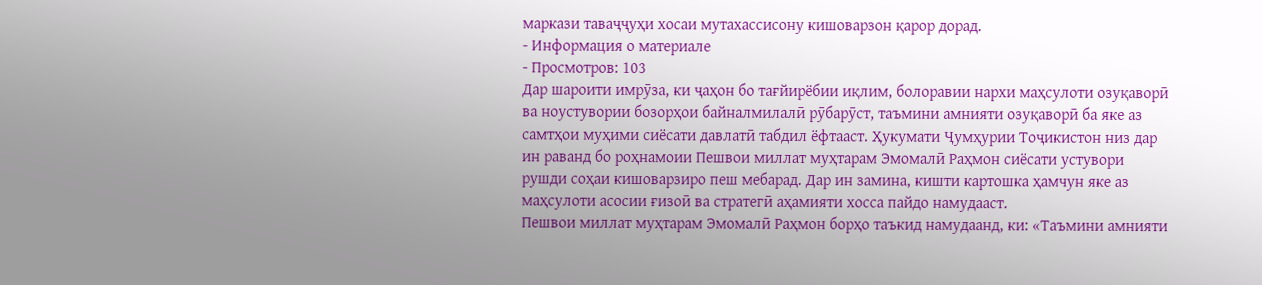маркази таваҷҷуҳи хосаи мутахассисону кишоварзон қарор дорад.
- Информация о материале
- Просмотров: 103
Дар шароити имрӯза, ки ҷаҳон бо тағйирёбии иқлим, болоравии нархи маҳсулоти озуқаворӣ ва ноустувории бозорҳои байналмилалӣ рӯбарӯст, таъмини амнияти озуқаворӣ ба яке аз самтҳои муҳими сиёсати давлатӣ табдил ёфтааст. Ҳукумати Ҷумҳурии Тоҷикистон низ дар ин раванд бо роҳнамоии Пешвои миллат муҳтарам Эмомалӣ Раҳмон сиёсати устувори рушди соҳаи кишоварзиро пеш мебарад. Дар ин замина, кишти картошка ҳамчун яке аз маҳсулоти асосии ғизоӣ ва стратегӣ аҳамияти хосса пайдо намудааст.
Пешвои миллат муҳтарам Эмомалӣ Раҳмон борҳо таъкид намудаанд, ки: «Таъмини амнияти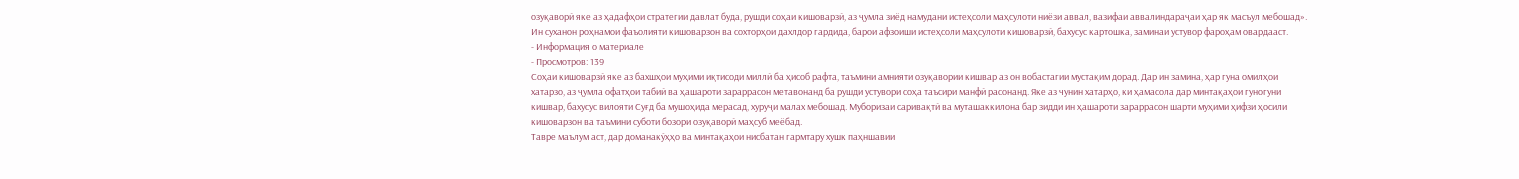озуқаворӣ яке аз ҳадафҳои стратегии давлат буда, рушди соҳаи кишоварзӣ, аз ҷумла зиёд намудани истеҳсоли маҳсулоти ниёзи аввал, вазифаи аввалиндараҷаи ҳар як масъул мебошад». Ин суханон роҳнамои фаъолияти кишоварзон ва сохторҳои дахлдор гардида, барои афзоиши истеҳсоли маҳсулоти кишоварзӣ, бахусус картошка, заминаи устувор фароҳам овардааст.
- Информация о материале
- Просмотров: 139
Соҳаи кишоварзӣ яке аз бахшҳои муҳими иқтисоди миллӣ ба ҳисоб рафта, таъмини амнияти озуқавории кишвар аз он вобастагии мустақим дорад. Дар ин замина, ҳар гуна омилҳои хатарзо, аз ҷумла офатҳои табиӣ ва ҳашароти зараррасон метавонанд ба рушди устувори соҳа таъсири манфӣ расонанд. Яке аз чунин хатарҳо, ки ҳамасола дар минтақаҳои гуногуни кишвар, бахусус вилояти Суғд ба мушоҳида мерасад, хуруҷи малах мебошад. Муборизаи саривақтӣ ва муташаккилона бар зидди ин ҳашароти зараррасон шарти муҳими ҳифзи ҳосили кишоварзон ва таъмини суботи бозори озуқаворӣ маҳсуб меёбад.
Тавре маълум аст, дар доманакӯҳҳо ва минтақаҳои нисбатан гармтару хушк паҳншавии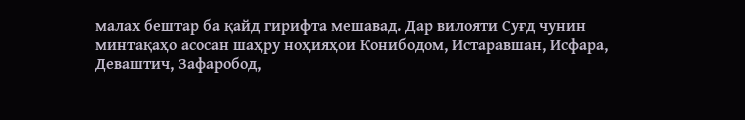малах бештар ба қайд гирифта мешавад. Дар вилояти Суғд чунин минтақаҳо асосан шаҳру ноҳияҳои Конибодом, Истаравшан, Исфара, Деваштич, Зафаробод,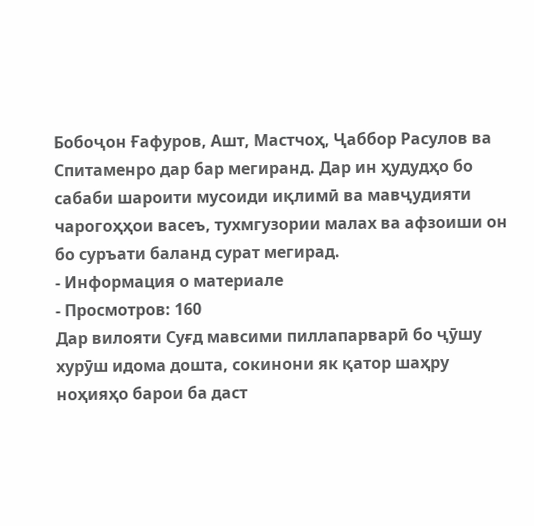Бобоҷон Ғафуров, Ашт, Мастчоҳ, Ҷаббор Расулов ва Спитаменро дар бар мегиранд. Дар ин ҳудудҳо бо сабаби шароити мусоиди иқлимӣ ва мавҷудияти чарогоҳҳои васеъ, тухмгузории малах ва афзоиши он бо суръати баланд сурат мегирад.
- Информация о материале
- Просмотров: 160
Дар вилояти Суғд мавсими пиллапарварӣ бо ҷӯшу хурӯш идома дошта, сокинони як қатор шаҳру ноҳияҳо барои ба даст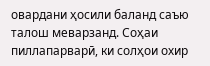овардани ҳосили баланд саъю талош меварзанд. Соҳаи пиллапарварӣ, ки солҳои охир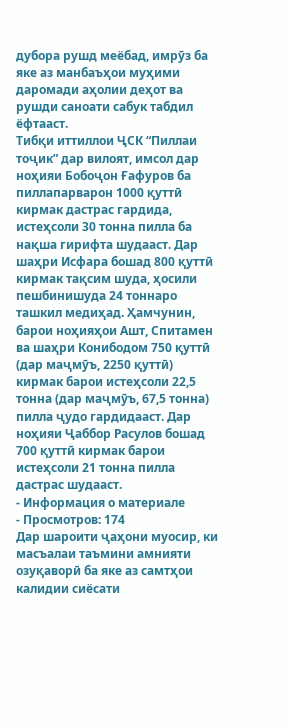дубора рушд меёбад, имрӯз ба яке аз манбаъҳои муҳими даромади аҳолии деҳот ва рушди саноати сабук табдил ёфтааст.
Тибқи иттиллои ҶСК “Пиллаи тоҷик” дар вилоят, имсол дар ноҳияи Бобоҷон Ғафуров ба пиллапарварон 1000 қуттӣ кирмак дастрас гардида, истеҳсоли 30 тонна пилла ба нақша гирифта шудааст. Дар шаҳри Исфара бошад 800 қуттӣ кирмак тақсим шуда, ҳосили пешбинишуда 24 тоннаро ташкил медиҳад. Ҳамчунин, барои ноҳияҳои Ашт, Спитамен ва шаҳри Конибодом 750 қуттӣ (дар маҷмӯъ, 2250 қуттӣ) кирмак барои истеҳсоли 22,5 тонна (дар маҷмӯъ, 67,5 тонна) пилла ҷудо гардидааст. Дар ноҳияи Ҷаббор Расулов бошад 700 қуттӣ кирмак барои истеҳсоли 21 тонна пилла дастрас шудааст.
- Информация о материале
- Просмотров: 174
Дар шароити ҷаҳони муосир, ки масъалаи таъмини амнияти озуқаворӣ ба яке аз самтҳои калидии сиёсати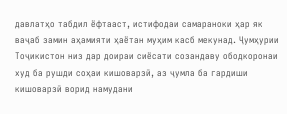давлатҳо табдил ёфтааст, истифодаи самараноки ҳар як ваҷаб замин аҳамияти ҳаётан муҳим касб мекунад. Ҷумҳурии Тоҷикистон низ дар доираи сиёсати созандаву ободкоронаи худ ба рушди соҳаи кишоварзӣ, аз ҷумла ба гардиши кишоварзӣ ворид намудани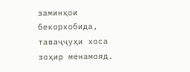заминҳои бекорхобида, таваҷҷуҳи хоса зоҳир менамояд.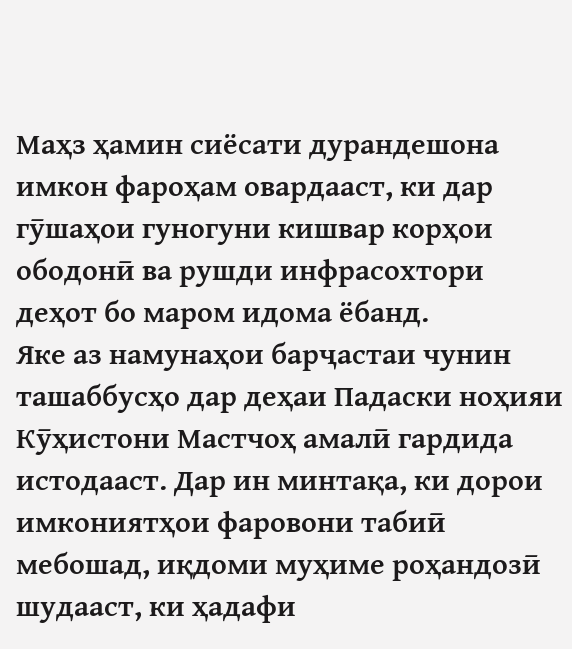Маҳз ҳамин сиёсати дурандешона имкон фароҳам овардааст, ки дар гӯшаҳои гуногуни кишвар корҳои ободонӣ ва рушди инфрасохтори деҳот бо маром идома ёбанд.
Яке аз намунаҳои барҷастаи чунин ташаббусҳо дар деҳаи Падаски ноҳияи Кӯҳистони Мастчоҳ амалӣ гардида истодааст. Дар ин минтақа, ки дорои имкониятҳои фаровони табиӣ мебошад, иқдоми муҳиме роҳандозӣ шудааст, ки ҳадафи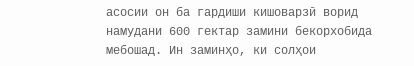асосии он ба гардиши кишоварзӣ ворид намудани 600 гектар замини бекорхобида мебошад. Ин заминҳо, ки солҳои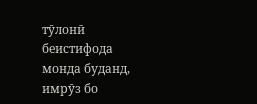тӯлонӣ беистифода монда буданд, имрӯз бо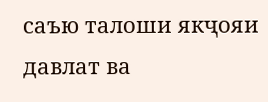саъю талоши якҷояи давлат ва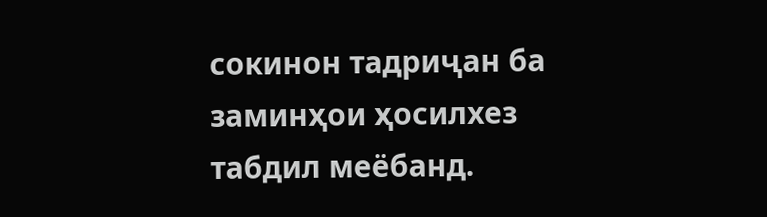сокинон тадриҷан ба заминҳои ҳосилхез табдил меёбанд.